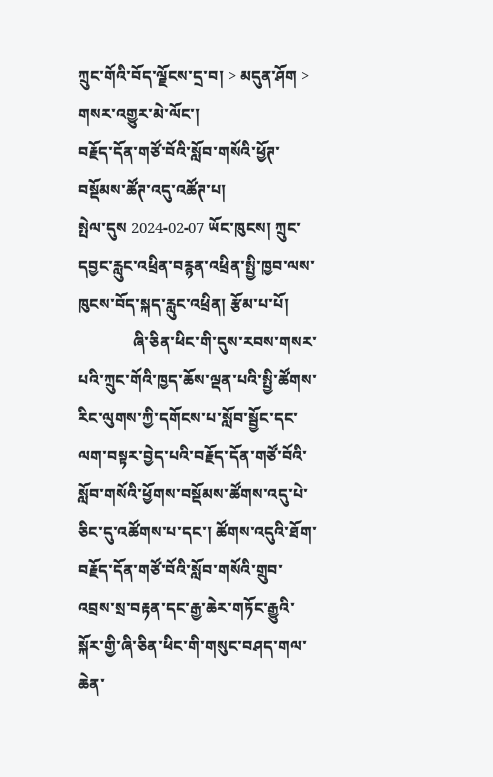ཀྲུང་གོའི་བོད་ལྗོངས་དྲ་བ། > མདུན་ཤོག > གསར་འགྱུར་མེ་ལོང་།
བརྗོད་དོན་གཙོ་བོའི་སློབ་གསོའི་ཕྱོཊ་བསྡོམས་ཚོཊ་འདུ་འཚོཊ་པ།
སྤེལ་དུས 2024-02-07 ཡོང་ཁུངས། ཀྲུང་དབྱང་རླུང་འཕྲིན་བརྙན་འཕྲིན་སྤྱི་ཁྱབ་ལས་ཁུངས་བོད་སྐད་རླུང་འཕྲིན། རྩོམ་པ་པོ།
              ཞི་ཅིན་ཕིང་གི་དུས་རབས་གསར་པའི་ཀྲུང་གོའི་ཁྱད་ཆོས་ལྡན་པའི་སྤྱི་ཚོགས་རིང་ལུགས་ཀྱི་དགོངས་པ་སློབ་སྦྱོང་དང་ལག་བསྟར་བྱེད་པའི་བརྗོད་དོན་གཙོ་བོའི་སློབ་གསོའི་ཕྱོགས་བསྡོམས་ཚོགས་འདུ་པེ་ཅིང་དུ་འཚོགས་པ་དང་། ཚོགས་འདུའི་ཐོག་བརྗོད་དོན་གཙོ་བོའི་སློབ་གསོའི་གྲུབ་འབྲས་སྲ་བརྟན་དང་རྒྱ་ཆེར་གཏོང་རྒྱུའི་སྐོར་གྱི་ཞི་ཅིན་ཕིང་གི་གསུང་བཤད་གལ་ཆེན་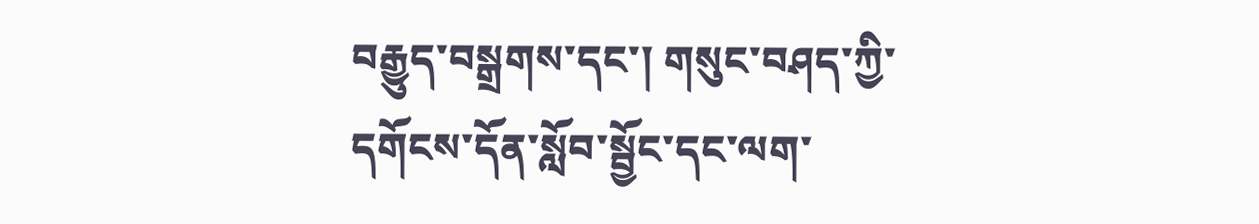བརྒྱུད་བསྒྲགས་དང་། གསུང་བཤད་ཀྱི་དགོངས་དོན་སློབ་སྦྱོང་དང་ལག་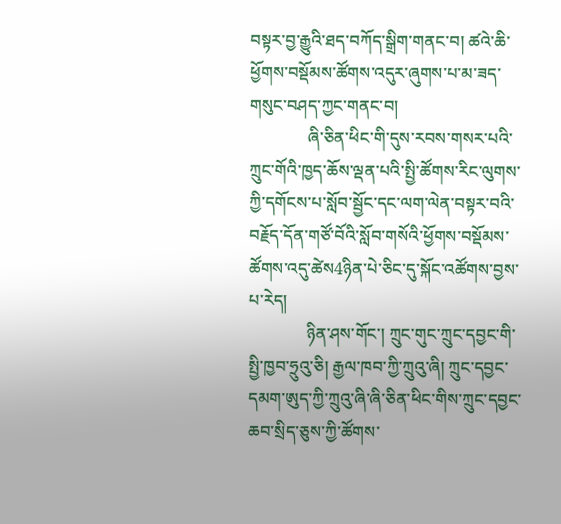བསྟར་བྱ་རྒྱུའི་ཐད་བཀོད་སྒྲིག་གནང་བ། ཚའེ་ཆི་ཕྱོགས་བསྡོམས་ཚོགས་འདུར་ཞུགས་པ་མ་ཟད་གསུང་བཤད་ཀྱང་གནང་བ།
              ཞི་ཅིན་ཕིང་གི་དུས་རབས་གསར་པའི་ཀྲུང་གོའི་ཁྱད་ཆོས་ལྡན་པའི་སྤྱི་ཚོགས་རིང་ལུགས་ཀྱི་དགོངས་པ་སློབ་སྦྱོང་དང་ལག་ལེན་བསྟར་བའི་བརྗོད་དོན་གཙོ་བོའི་སློབ་གསོའི་ཕྱོགས་བསྡོམས་ཚོགས་འདུ་ཚེས4ཉིན་པེ་ཅིང་དུ་སྐོང་འཚོགས་བྱས་པ་རེད།
              ཉིན་ཤས་གོང་། ཀྲུང་གུང་ཀྲུང་དབྱང་གི་སྤྱི་ཁྱབ་ཧྲུའུ་ཅི། རྒྱལ་ཁབ་ཀྱི་ཀྲུའུ་ཞི། ཀྲུང་དབྱང་དམག་ཨུད་ཀྱི་ཀྲུའུ་ཞི་ཞི་ཅིན་ཕིང་གིས་ཀྲུང་དབྱང་ཆབ་སྲིད་ཅུས་ཀྱི་ཚོགས་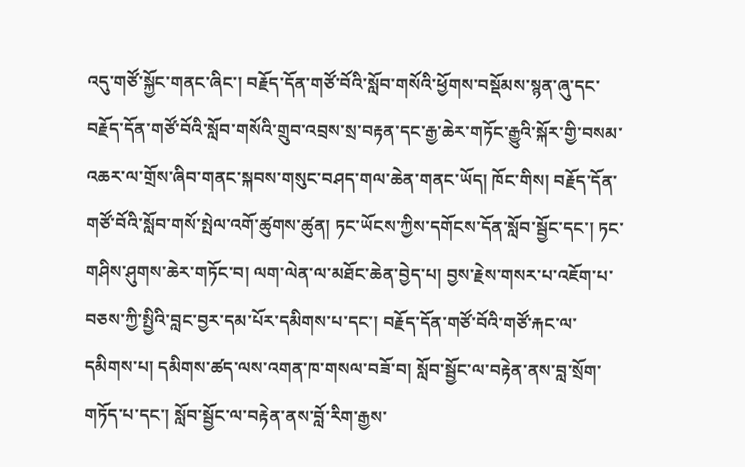འདུ་གཙོ་སྐྱོང་གནང་ཞིང་། བརྗོད་དོན་གཙོ་བོའི་སློབ་གསོའི་ཕྱོགས་བསྡོམས་སྙན་ཞུ་དང་བརྗོད་དོན་གཙོ་བོའི་སློབ་གསོའི་གྲུབ་འབྲས་སྲ་བརྟན་དང་རྒྱ་ཆེར་གཏོང་རྒྱུའི་སྐོར་གྱི་བསམ་འཆར་ལ་གྲོས་ཞིབ་གནང་སྐབས་གསུང་བཤད་གལ་ཆེན་གནང་ཡོད། ཁོང་གིས། བརྗོད་དོན་གཙོ་བོའི་སློབ་གསོ་སྤེལ་འགོ་ཚུགས་ཚུན། ཏང་ཡོངས་ཀྱིས་དགོངས་དོན་སློབ་སྦྱོང་དང་། ཏང་གཤིས་ཤུགས་ཆེར་གཏོང་བ། ལག་ལེན་ལ་མཐོང་ཆེན་བྱེད་པ། བྱས་རྗེས་གསར་པ་འཇོག་པ་བཅས་ཀྱི་སྤྱིའི་བླང་བྱར་དམ་པོར་དམིགས་པ་དང་། བརྗོད་དོན་གཙོ་བོའི་གཙོ་རྐང་ལ་དམིགས་པ། དམིགས་ཚད་ལས་འགན་ཁ་གསལ་བཟོ་བ། སློབ་སྦྱོང་ལ་བརྟེན་ནས་བླ་སྲོག་གཏོད་པ་དང་། སློབ་སྦྱོང་ལ་བརྟེན་ནས་བློ་རིག་རྒྱས་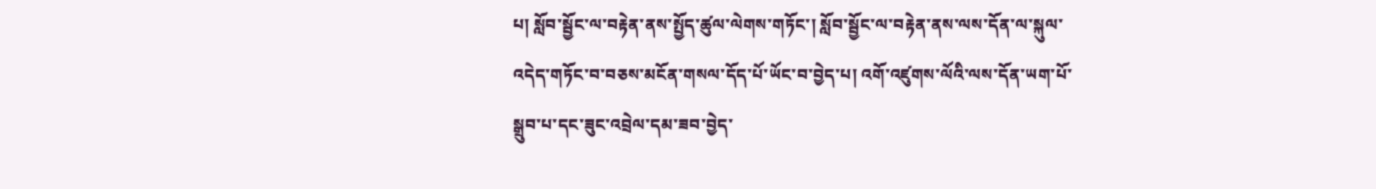པ། སློབ་སྦྱོང་ལ་བརྟེན་ནས་སྤྱོད་ཚུལ་ལེགས་གཏོང་། སློབ་སྦྱོང་ལ་བརྟེན་ནས་ལས་དོན་ལ་སྐུལ་འདེད་གཏོང་བ་བཅས་མངོན་གསལ་དོད་པོ་ཡོང་བ་བྱེད་པ། འགོ་འཛུགས་ལོའི་ལས་དོན་ཡག་པོ་སྒྲུབ་པ་དང་ཟུང་འབྲེལ་དམ་ཟབ་བྱེད་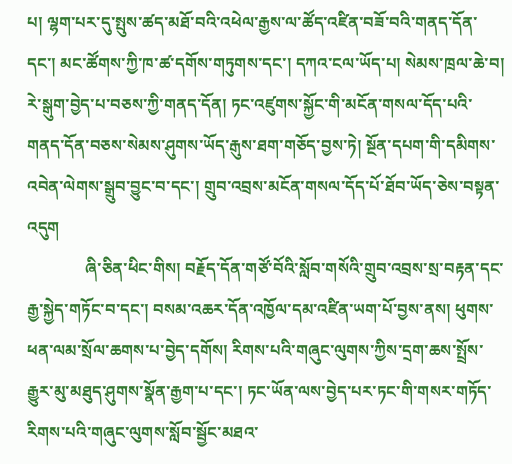པ། ལྷག་པར་དུ་སྤུས་ཚད་མཐོ་བའི་འཕེལ་རྒྱས་ལ་ཚོད་འཛིན་བཟོ་བའི་གནད་དོན་དང་། མང་ཚོགས་ཀྱི་ཁ་ཚ་དགོས་གཏུགས་དང་། དཀའ་ངལ་ཡོད་པ། སེམས་ཁྲལ་ཆེ་བ། རེ་སྒུག་བྱེད་པ་བཅས་ཀྱི་གནད་དོན། ཏང་འཛུགས་སྐྱོང་གི་མངོན་གསལ་དོད་པའི་གནད་དོན་བཅས་སེམས་ཤུགས་ཡོད་རྒུས་ཐག་གཅོད་བྱས་ཏེ། སྔོན་དཔག་གི་དམིགས་འབེན་ལེགས་སྒྲུབ་བྱུང་བ་དང་། གྲུབ་འབྲས་མངོན་གསལ་དོད་པོ་ཐོབ་ཡོད་ཅེས་བསྟན་འདུག
              ཞི་ཅིན་ཕིང་གིས། བརྗོད་དོན་གཙོ་བོའི་སློབ་གསོའི་གྲུབ་འབྲས་སྲ་བརྟན་དང་རྒྱ་སྐྱེད་གཏོང་བ་དང་། བསམ་འཆར་དོན་འཁྱོལ་དམ་འཛིན་ཡག་པོ་བྱས་ནས། ཕུགས་ཕན་ལམ་སྲོལ་ཆགས་པ་བྱེད་དགོས། རིགས་པའི་གཞུང་ལུགས་ཀྱིས་དྲག་ཆས་སྤྲོས་རྒྱུར་མུ་མཐུད་ཤུགས་སྣོན་རྒྱག་པ་དང་། ཏང་ཡོན་ལས་བྱེད་པར་ཏང་གི་གསར་གཏོད་རིགས་པའི་གཞུང་ལུགས་སློབ་སྦྱོང་མཐའ་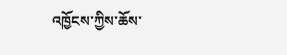འཁྱོངས་ཀྱིས་ཆོས་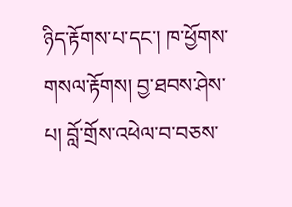ཉིད་རྟོགས་པ་དང་། ཁ་ཕྱོགས་གསལ་རྟོགས། བྱ་ཐབས་ཤེས་པ། བློ་གྲོས་འཕེལ་བ་བཅས་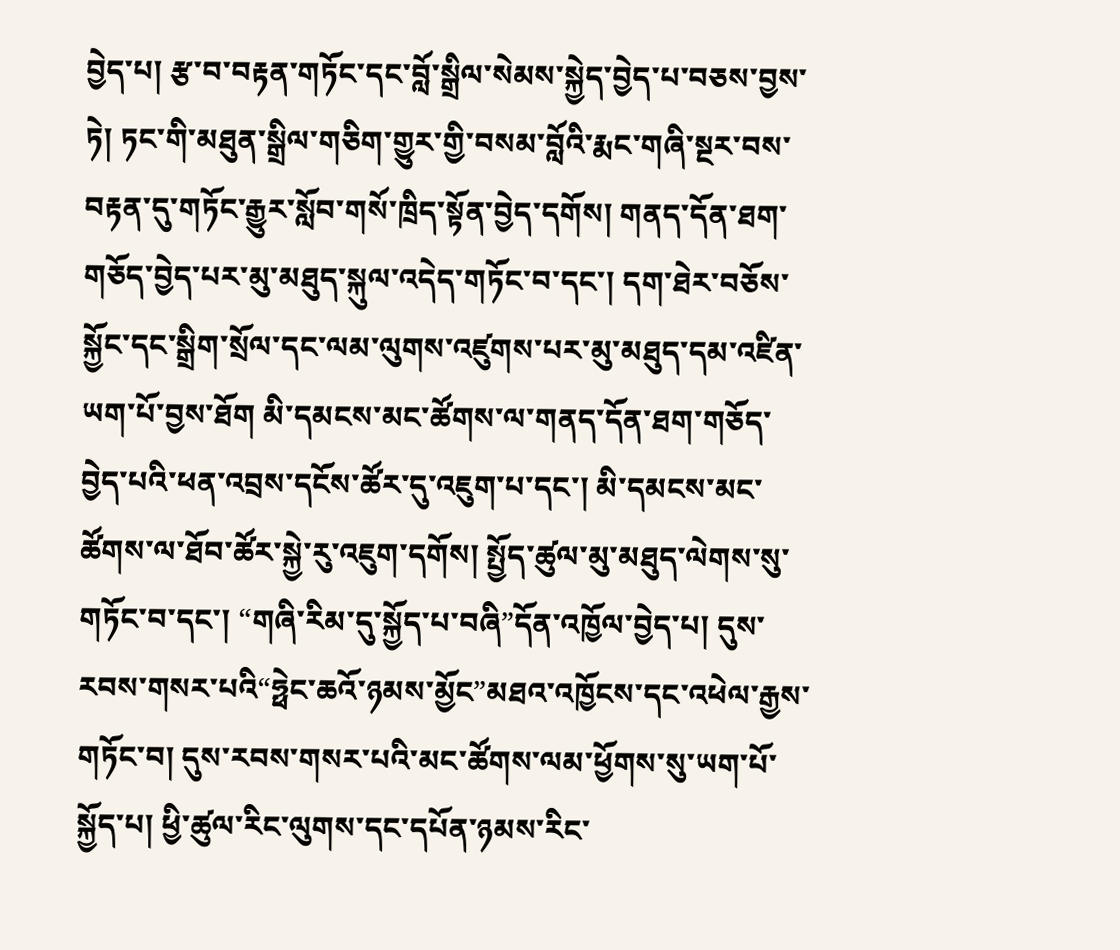བྱེད་པ། རྩ་བ་བརྟན་གཏོང་དང་བློ་སྒྲིལ་སེམས་སྐྱེད་བྱེད་པ་བཅས་བྱས་ཏེ། ཏང་གི་མཐུན་སྒྲིལ་གཅིག་གྱུར་གྱི་བསམ་བློའི་རྨང་གཞི་སྔར་བས་བརྟན་དུ་གཏོང་རྒྱུར་སློབ་གསོ་ཁྲིད་སྟོན་བྱེད་དགོས། གནད་དོན་ཐག་གཅོད་བྱེད་པར་མུ་མཐུད་སྐུལ་འདེད་གཏོང་བ་དང་། དག་ཐེར་བཅོས་སྐྱོང་དང་སྒྲིག་སྲོལ་དང་ལམ་ལུགས་འཛུགས་པར་མུ་མཐུད་དམ་འཛིན་ཡག་པོ་བྱས་ཐོག མི་དམངས་མང་ཚོགས་ལ་གནད་དོན་ཐག་གཅོད་བྱེད་པའི་ཕན་འབྲས་དངོས་ཚོར་དུ་འཇུག་པ་དང་། མི་དམངས་མང་ཚོགས་ལ་ཐོབ་ཚོར་སྐྱེ་རུ་འཇུག་དགོས། སྤྱོད་ཚུལ་མུ་མཐུད་ལེགས་སུ་གཏོང་བ་དང་། “གཞི་རིམ་དུ་སྐྱོད་པ་བཞི”དོན་འཁྱོལ་བྱེད་པ། དུས་རབས་གསར་པའི“ཧྥེང་ཆའོ་ཉམས་མྱོང”མཐའ་འཁྱོངས་དང་འཕེལ་རྒྱས་གཏོང་བ། དུས་རབས་གསར་པའི་མང་ཚོགས་ལམ་ཕྱོགས་སུ་ཡག་པོ་སྐྱོད་པ། ཕྱི་ཚུལ་རིང་ལུགས་དང་དཔོན་ཉམས་རིང་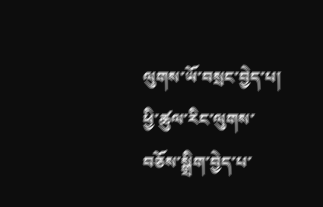ལུགས་ཡོ་བསྲང་བྱེད་པ། ཕྱི་ཚུལ་རིང་ལུགས་བཅོས་སྒྲིག་བྱེད་པ་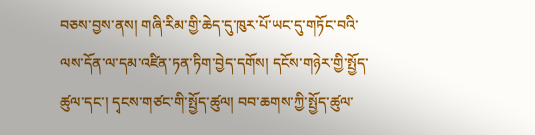བཅས་བྱས་ནས། གཞི་རིམ་གྱི་ཆེད་དུ་ཁུར་པོ་ཡང་དུ་གཏོང་བའི་ལས་དོན་ལ་དམ་འཛིན་ཏན་ཏིག་བྱེད་དགོས། དངོས་གཉེར་གྱི་སྤྱོད་ཚུལ་དང་། དྭངས་གཙང་གི་སྤྱོད་ཚུལ། བབ་ཆགས་ཀྱི་སྤྱོད་ཚུལ་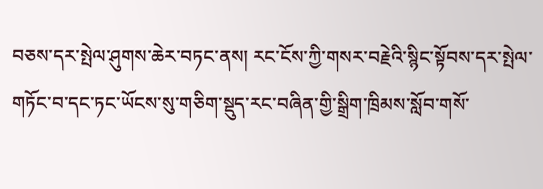བཅས་དར་སྤེལ་ཤུགས་ཆེར་བཏང་ནས། རང་ངོས་ཀྱི་གསར་བརྗེའི་སྙིང་སྟོབས་དར་སྤེལ་གཏོང་བ་དང་ཏང་ཡོངས་སུ་གཅིག་སྡུད་རང་བཞིན་གྱི་སྒྲིག་ཁྲིམས་སློབ་གསོ་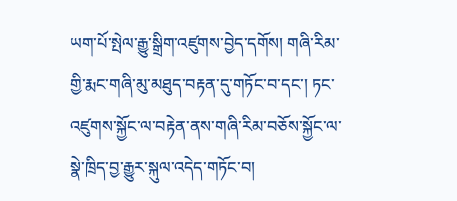ཡག་པོ་སྤེལ་རྒྱུ་སྒྲིག་འཛུགས་བྱེད་དགོས། གཞི་རིམ་གྱི་རྨང་གཞི་མུ་མཐུད་བརྟན་དུ་གཏོང་བ་དང་། ཏང་འཛུགས་སྐྱོང་ལ་བརྟེན་ནས་གཞི་རིམ་བཅོས་སྐྱོང་ལ་སྣེ་ཁྲིད་བྱ་རྒྱུར་སྐུལ་འདེད་གཏོང་བ།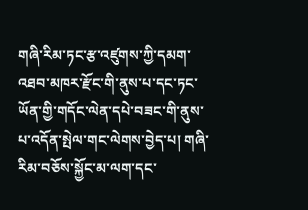གཞི་རིམ་ཏང་རྩ་འཛུགས་ཀྱི་དམག་འཐབ་མཁར་རྫོང་གི་ནུས་པ་དང་ཏང་ཡོན་གྱི་གདོང་ལེན་དཔེ་བཟང་གི་ནུས་པ་འདོན་སྤེལ་གང་ལེགས་བྱེད་པ། གཞི་རིམ་བཅོས་སྐྱོང་མ་ལག་དང་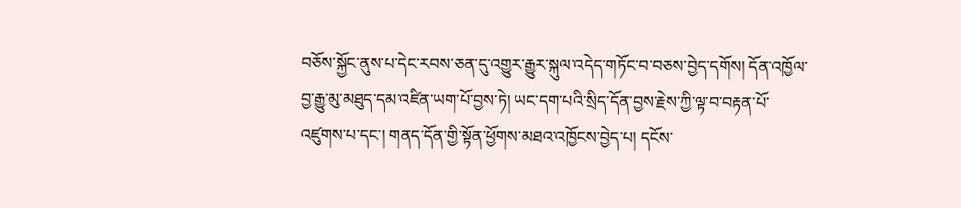བཅོས་སྐྱོང་ནུས་པ་དེང་རབས་ཅན་དུ་འགྱུར་རྒྱུར་སྐུལ་འདེད་གཏོང་བ་བཅས་བྱེད་དགོས། དོན་འཁྱོལ་བྱ་རྒྱུ་མུ་མཐུད་དམ་འཛིན་ཡག་པོ་བྱས་ཏེ། ཡང་དག་པའི་སྲིད་དོན་བྱས་རྗེས་ཀྱི་ལྟ་བ་བརྟན་པོ་འཛུགས་པ་དང་། གནད་དོན་གྱི་སྟོན་ཕྱོགས་མཐའ་འཁྱོངས་བྱེད་པ། དངོས་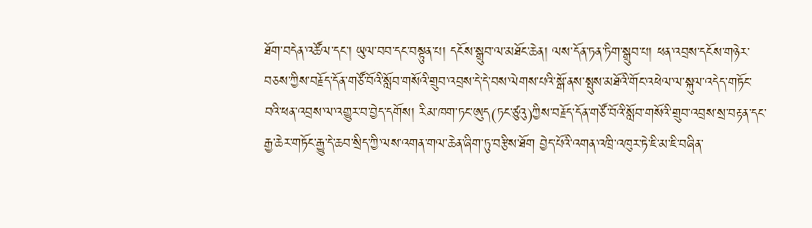ཐོག་བདེན་འཚོལ་དང་། ཡུལ་བབ་དང་བསྟུན་པ། དངོས་སྒྲུབ་ལ་མཐོང་ཆེན། ལས་དོན་ཏན་ཏིག་སྒྲུབ་པ། ཕན་འབྲས་དངོས་གཉེར་བཅས་ཀྱིས་བརྗོད་དོན་གཙོ་བོའི་སློབ་གསོའི་གྲུབ་འབྲས་དེ་དེ་བས་ལེགས་པའི་སྒོ་ནས་སྤུས་མཐོའི་གོང་འཕེལ་ལ་སྐུལ་འདེད་གཏོང་བའི་ཕན་འབྲས་ལ་འགྱུར་བ་བྱེད་དགོས། རིམ་ཁག་ཏང་ཨུད(ཏང་ཙུའུ)ཀྱིས་བརྗོད་དོན་གཙོ་བོའི་སློབ་གསོའི་གྲུབ་འབྲས་སྲ་བརྟན་དང་རྒྱ་ཆེར་གཏོང་རྒྱུ་དེ་ཆབ་སྲིད་ཀྱི་ལས་འགན་གལ་ཆེན་ཞིག་ཏུ་བརྩིས་ཐོག བྱེད་པོའི་འགན་འཁྲི་འཁུར་ཏེ་ཇི་མ་ཇི་བཞིན་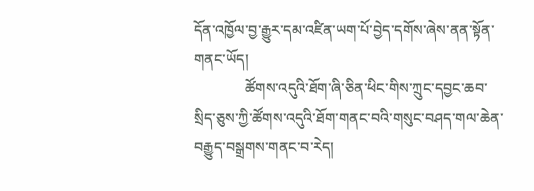དོན་འཁྱོལ་བྱ་རྒྱུར་དམ་འཛིན་ཡག་པོ་བྱེད་དགོས་ཞེས་ནན་སྟོན་གནང་ཡོད།
              ཚོགས་འདུའི་ཐོག་ཞི་ཅིན་ཕིང་གིས་ཀྲུང་དབྱང་ཆབ་སྲིད་ཅུས་ཀྱི་ཚོགས་འདུའི་ཐོག་གནང་བའི་གསུང་བཤད་གལ་ཆེན་བརྒྱུད་བསྒྲགས་གནང་བ་རེད།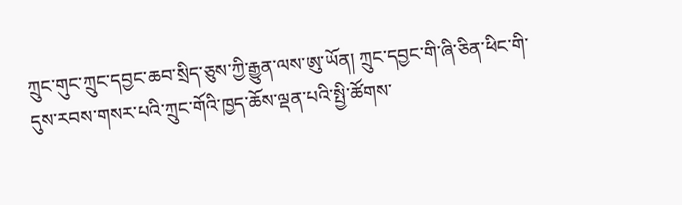ཀྲུང་གུང་ཀྲུང་དབྱང་ཆབ་སྲིད་ཅུས་ཀྱི་རྒྱུན་ལས་ཨུ་ཡོན། ཀྲུང་དབྱང་གི་ཞི་ཅིན་ཕིང་གི་དུས་རབས་གསར་པའི་ཀྲུང་གོའི་ཁྱད་ཆོས་ལྡན་པའི་སྤྱི་ཚོགས་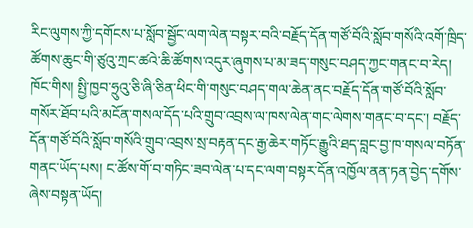རིང་ལུགས་ཀྱི་དགོངས་པ་སློབ་སྦྱོང་ལག་ལེན་བསྟར་བའི་བརྗོད་དོན་གཙོ་བོའི་སློབ་གསོའི་འགོ་ཁྲིད་ཚོགས་ཆུང་གི་ཙུའུ་ཀྲང་ཚའེ་ཆི་ཚོགས་འདུར་ཞུགས་པ་མ་ཟད་གསུང་བཤད་ཀྱང་གནང་བ་རེད། ཁོང་གིས། སྤྱི་ཁྱབ་ཧྲུའུ་ཅི་ཞི་ཅིན་ཕིང་གི་གསུང་བཤད་གལ་ཆེན་ནང་བརྗོད་དོན་གཙོ་བོའི་སློབ་གསོར་ཐོབ་པའི་མངོན་གསལ་དོད་པའི་གྲུབ་འབྲས་ལ་ཁས་ལེན་གང་ལེགས་གནང་བ་དང་། བརྗོད་དོན་གཙོ་བོའི་སློབ་གསོའི་གྲུབ་འབྲས་སྲ་བརྟན་དང་རྒྱ་ཆེར་གཏོང་རྒྱུའི་ཐད་བླང་བྱ་ཁ་གསལ་བཏོན་གནང་ཡོད་པས། ང་ཚོས་གོ་བ་གཏིང་ཟབ་ལེན་པ་དང་ལག་བསྟར་དོན་འཁྱོལ་ནན་ཏན་བྱེད་དགོས་ཞེས་བསྟན་ཡོད།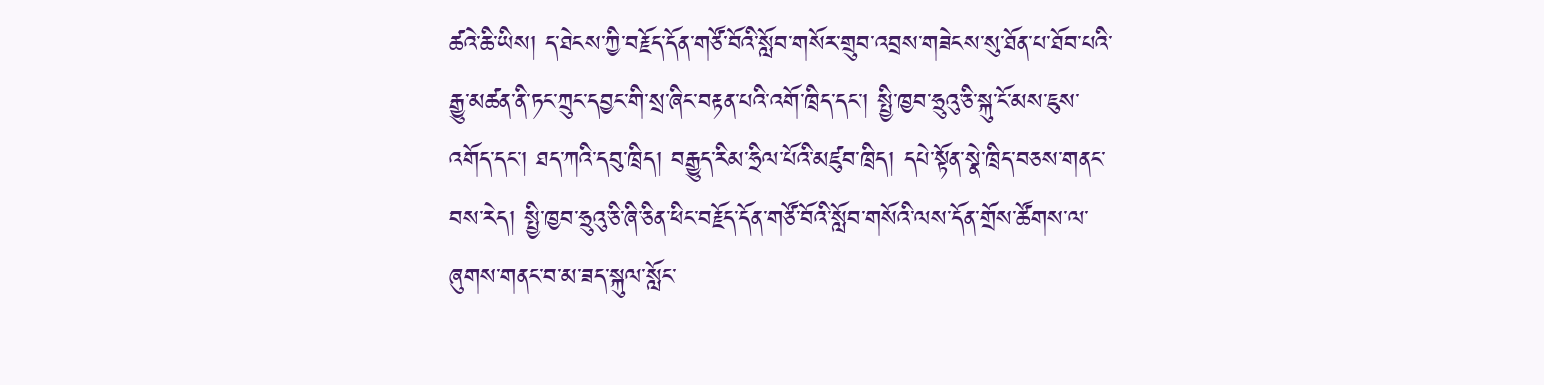ཚའེ་ཆི་ཡིས། ད་ཐེངས་ཀྱི་བརྗོད་དོན་གཙོ་བོའི་སློབ་གསོར་གྲུབ་འབྲས་གཟེངས་སུ་ཐོན་པ་ཐོབ་པའི་རྒྱུ་མཚན་ནི་ཏང་ཀྲུང་དབྱང་གི་སྲ་ཞིང་བརྟན་པའི་འགོ་ཁྲིད་དང་། སྤྱི་ཁྱབ་ཧྲུའུ་ཅི་སྐུ་ངོ་མས་ཇུས་འགོད་དང་། ཐད་ཀའི་དབུ་ཁྲིད། བརྒྱུད་རིམ་ཧྲིལ་པོའི་མཛུབ་ཁྲིད། དཔེ་སྟོན་སྣེ་ཁྲིད་བཅས་གནང་བས་རེད། སྤྱི་ཁྱབ་ཧྲུའུ་ཅི་ཞི་ཅིན་ཕིང་བརྗོད་དོན་གཙོ་བོའི་སློབ་གསོའི་ལས་དོན་གྲོས་ཚོགས་ལ་ཞུགས་གནང་བ་མ་ཟད་སྐུལ་སློང་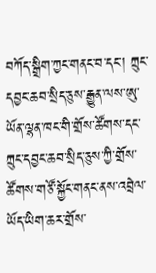བཀོད་སྒྲིག་ཀྱང་གནང་བ་དང་། ཀྲུང་དབྱང་ཆབ་སྲིད་ཅུས་རྒྱུན་ལས་ཨུ་ཡོན་ལྷན་ཁང་གི་གྲོས་ཚོགས་དང་ཀྲུང་དབྱང་ཆབ་སྲིད་ཅུས་ཀྱི་གྲོས་ཚོགས་གཙོ་སྐྱོང་གནང་ནས་འབྲེལ་ཡོད་ཡིག་ཆར་གྲོས་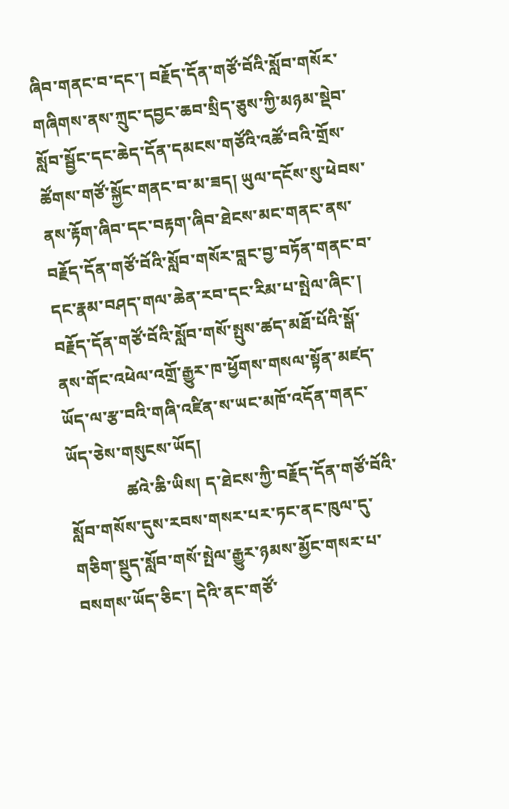ཞིབ་གནང་བ་དང་། བརྗོད་དོན་གཙོ་བོའི་སློབ་གསོར་གཞིགས་ནས་ཀྲུང་དབྱང་ཆབ་སྲིད་ཅུས་ཀྱི་མཉམ་སྡེབ་སློབ་སྦྱོང་དང་ཆེད་དོན་དམངས་གཙོའི་འཚོ་བའི་གྲོས་ཚོགས་གཙོ་སྐྱོང་གནང་བ་མ་ཟད། ཡུལ་དངོས་སུ་ཕེབས་ནས་རྟོག་ཞིབ་དང་བརྟག་ཞིབ་ཐེངས་མང་གནང་ནས་བརྗོད་དོན་གཙོ་བོའི་སློབ་གསོར་བླང་བྱ་བཏོན་གནང་བ་དང་རྣམ་བཤད་གལ་ཆེན་རབ་དང་རིམ་པ་སྤེལ་ཞིང་། བརྗོད་དོན་གཙོ་བོའི་སློབ་གསོ་སྤུས་ཚད་མཐོ་པོའི་སྒོ་ནས་གོང་འཕེལ་འགྲོ་རྒྱུར་ཁ་ཕྱོགས་གསལ་སྟོན་མཛད་ཡོད་ལ་རྩ་བའི་གཞི་འཛིན་ས་ཡང་མཁོ་འདོན་གནང་ཡོད་ཅེས་གསུངས་ཡོད།
              ཚའེ་ཆི་ཡིས། ད་ཐེངས་ཀྱི་བརྗོད་དོན་གཙོ་བོའི་སློབ་གསོས་དུས་རབས་གསར་པར་ཏང་ནང་ཁུལ་དུ་གཅིག་སྡུད་སློབ་གསོ་སྤེལ་རྒྱུར་ཉམས་མྱོང་གསར་པ་བསགས་ཡོད་ཅིང་། དེའི་ནང་གཙོ་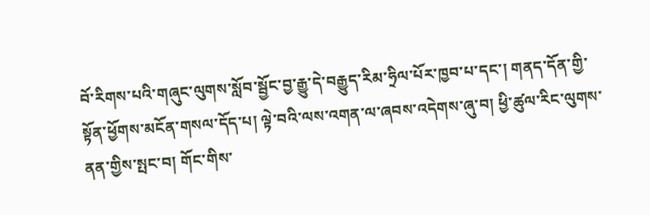བོ་རིགས་པའི་གཞུང་ལུགས་སློབ་སྦྱོང་བྱ་རྒྱུ་དེ་བརྒྱུད་རིམ་ཧྲིལ་པོར་ཁྱབ་པ་དང་། གནད་དོན་གྱི་སྟོན་ཕྱོགས་མངོན་གསལ་དོད་པ། ལྟེ་བའི་ལས་འགན་ལ་ཞབས་འདེགས་ཞུ་བ། ཕྱི་ཚུལ་རིང་ལུགས་ནན་གྱིས་སྤང་བ། གོང་གིས་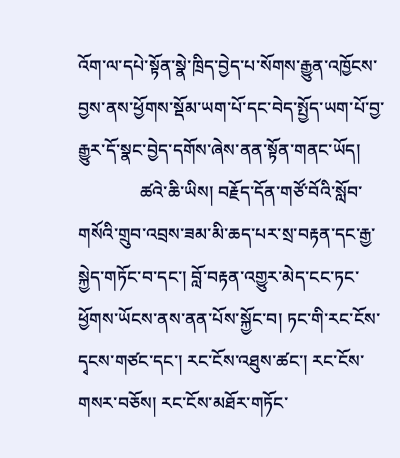འོག་ལ་དཔེ་སྟོན་སྣེ་ཁྲིད་བྱེད་པ་སོགས་རྒྱུན་འཁྱོངས་བྱས་ནས་ཕྱོགས་སྡོམ་ཡག་པོ་དང་བེད་སྤྱོད་ཡག་པོ་བྱ་རྒྱུར་དོ་སྣང་བྱེད་དགོས་ཞེས་ནན་སྟོན་གནང་ཡོད།
              ཚའེ་ཆི་ཡིས། བརྗོད་དོན་གཙོ་བོའི་སློབ་གསོའི་གྲུབ་འབྲས་ཟམ་མི་ཆད་པར་སྲ་བརྟན་དང་རྒྱ་སྐྱེད་གཏོང་བ་དང་། བློ་བརྟན་འགྱུར་མེད་ངང་ཏང་ཕྱོགས་ཡོངས་ནས་ནན་པོས་སྐྱོང་བ། ཏང་གི་རང་ངོས་དྭངས་གཙང་དང་། རང་ངོས་འཐུས་ཚང་། རང་ངོས་གསར་བཅོས། རང་ངོས་མཐོར་གཏོང་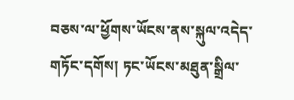བཅས་ལ་ཕྱོགས་ཡོངས་ནས་སྐུལ་འདེད་གཏོང་དགོས། ཏང་ཡོངས་མཐུན་སྒྲིལ་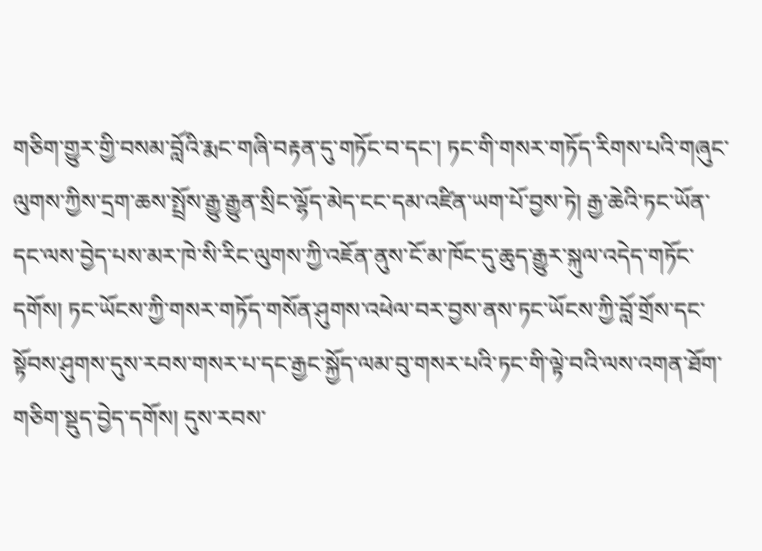གཅིག་གྱུར་གྱི་བསམ་བློའི་རྨང་གཞི་བརྟན་དུ་གཏོང་བ་དང་། ཏང་གི་གསར་གཏོད་རིགས་པའི་གཞུང་ལུགས་ཀྱིས་དྲག་ཆས་སྤྲོས་རྒྱུ་རྒྱུན་སྲིང་ལྷོད་མེད་ངང་དམ་འཛིན་ཡག་པོ་བྱས་ཏེ། རྒྱ་ཆེའི་ཏང་ཡོན་དང་ལས་བྱེད་པས་མར་ཁེ་སི་རིང་ལུགས་ཀྱི་འཇོན་ནུས་ངོ་མ་ཁོང་དུ་ཆུད་རྒྱུར་སྐུལ་འདེད་གཏོང་དགོས། ཏང་ཡོངས་ཀྱི་གསར་གཏོད་གསོན་ཤུགས་འཕེལ་བར་བྱས་ནས་ཏང་ཡོངས་ཀྱི་བློ་གྲོས་དང་སྟོབས་ཤུགས་དུས་རབས་གསར་པ་དང་རྒྱང་སྐྱོད་ལམ་བུ་གསར་པའི་ཏང་གི་ལྟེ་བའི་ལས་འགན་ཐོག་གཅིག་སྡུད་བྱེད་དགོས། དུས་རབས་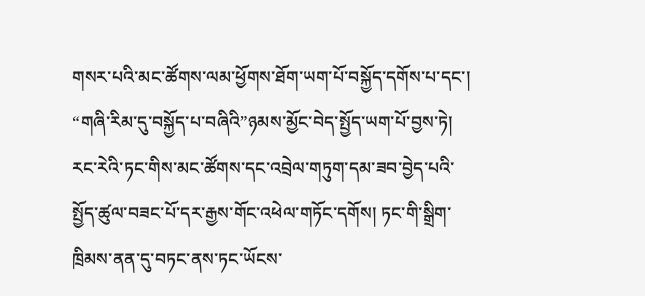གསར་པའི་མང་ཚོགས་ལམ་ཕྱོགས་ཐོག་ཡག་པོ་བསྐྱོད་དགོས་པ་དང་། “གཞི་རིམ་དུ་བསྐྱོད་པ་བཞིའི”ཉམས་མྱོང་བེད་སྤྱོད་ཡག་པོ་བྱས་ཏེ། རང་རེའི་ཏང་གིས་མང་ཚོགས་དང་འབྲེལ་གཏུག་དམ་ཟབ་བྱེད་པའི་སྤྱོད་ཚུལ་བཟང་པོ་དར་རྒྱས་གོང་འཕེལ་གཏོང་དགོས། ཏང་གི་སྒྲིག་ཁྲིམས་ནན་དུ་བཏང་ནས་ཏང་ཡོངས་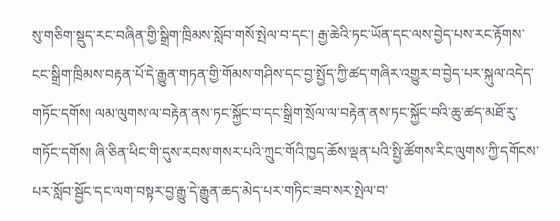སུ་གཅིག་སྡུད་རང་བཞིན་གྱི་སྒྲིག་ཁྲིམས་སློབ་གསོ་སྤེལ་བ་དང་། རྒྱ་ཆེའི་ཏང་ཡོན་དང་ལས་བྱེད་པས་རང་རྟོགས་ངང་སྒྲིག་ཁྲིམས་བརྟན་པོ་དེ་རྒྱུན་གཏན་གྱི་གོམས་གཤིས་དང་བྱ་སྤྱོད་ཀྱི་ཚད་གཞིར་འགྱུར་བ་བྱེད་པར་སྐུལ་འདེད་གཏོང་དགོས། ལམ་ལུགས་ལ་བརྟེན་ནས་ཏང་སྐྱོང་བ་དང་སྒྲིག་སྲོལ་ལ་བརྟེན་ནས་ཏང་སྐྱོང་བའི་ཆུ་ཚད་མཐོ་རུ་གཏོང་དགོས། ཞི་ཅིན་ཕིང་གི་དུས་རབས་གསར་པའི་ཀྲུང་གོའི་ཁྱད་ཆོས་ལྡན་པའི་སྤྱི་ཚོགས་རིང་ལུགས་ཀྱི་དགོངས་པར་སློབ་སྦྱོང་དང་ལག་བསྟར་བྱ་རྒྱུ་དེ་རྒྱུན་ཆད་མེད་པར་གཏིང་ཟབ་སར་སྤེལ་བ་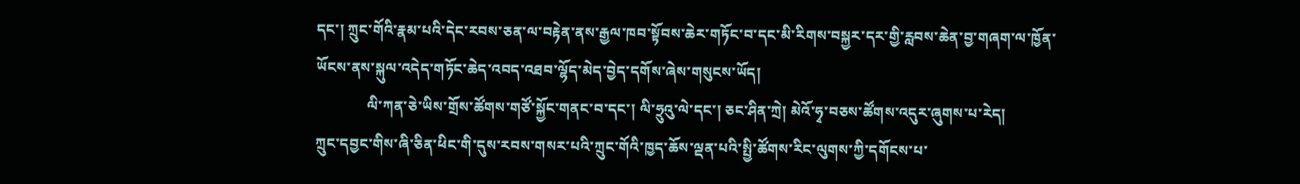དང་། ཀྲུང་གོའི་རྣམ་པའི་དེང་རབས་ཅན་ལ་བརྟེན་ནས་རྒྱལ་ཁབ་སྟོབས་ཆེར་གཏོང་བ་དང་མི་རིགས་བསྐྱར་དར་གྱི་རླབས་ཆེན་བྱ་གཞག་ལ་ཁྱོན་ཡོངས་ནས་སྐུལ་འདེད་གཏོང་ཆེད་འབད་འཐབ་ལྷོད་མེད་བྱེད་དགོས་ཞེས་གསུངས་ཡོད།
              ལི་ཀན་ཅེ་ཡིས་གྲོས་ཚོགས་གཙོ་སྐྱོང་གནང་བ་དང་། ལི་ཧྲུའུ་ལེ་དང་། ཅང་ཤིན་ཀྲེ། མེའོ་ཧྭ་བཅས་ཚོགས་འདུར་ཞུགས་པ་རེད།
ཀྲུང་དབྱང་གིས་ཞི་ཅིན་ཕིང་གི་དུས་རབས་གསར་པའི་ཀྲུང་གོའི་ཁྱད་ཆོས་ལྡན་པའི་སྤྱི་ཚོགས་རིང་ལུགས་ཀྱི་དགོངས་པ་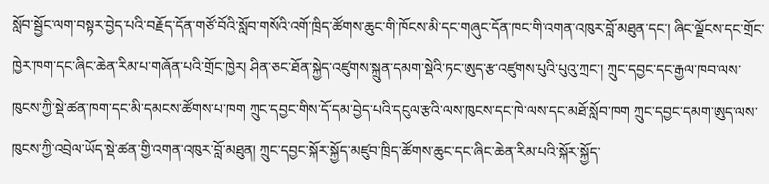སློབ་སྦྱོང་ལག་བསྟར་བྱེད་པའི་བརྗོད་དོན་གཙོ་བོའི་སློབ་གསོའི་འགོ་ཁྲིད་ཚོགས་ཆུང་གི་ཁོངས་མི་དང་གཞུང་དོན་ཁང་གི་འགན་འཁུར་བློ་མཐུན་དང་། ཞིང་ལྗོངས་དང་གྲོང་ཁྱེར་ཁག་དང་ཞིང་ཆེན་རིམ་པ་གཞོན་པའི་གྲོང་ཁྱེར། ཤིན་ཅང་ཐོན་སྐྱེད་འཛུགས་སྐྲུན་དམག་སྡེའི་ཏང་ཨུད་རྩ་འཛུགས་པུའི་པུའུ་ཀྲང་། ཀྲུང་དབྱང་དང་རྒྱལ་ཁབ་ལས་ཁུངས་ཀྱི་སྡེ་ཚན་ཁག་དང་མི་དམངས་ཚོགས་པ་ཁག ཀྲུང་དབྱང་གིས་དོ་དམ་བྱེད་པའི་དངུལ་རྩའི་ལས་ཁུངས་དང་ཁེ་ལས་དང་མཐོ་སློབ་ཁག ཀྲུང་དབྱང་དམག་ཨུད་ལས་ཁུངས་ཀྱི་འབྲེལ་ཡོད་སྡེ་ཚན་གྱི་འགན་འཁུར་བློ་མཐུན། ཀྲུང་དབྱང་སྐོར་སྐྱོད་མཛུབ་ཁྲིད་ཚོགས་ཆུང་དང་ཞིང་ཆེན་རིམ་པའི་སྐོར་སྐྱོད་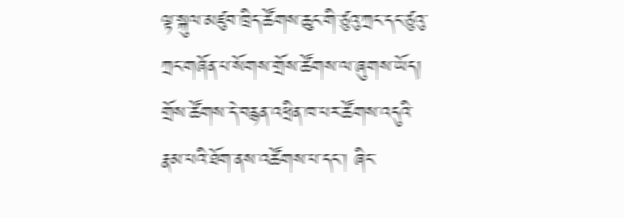ལྟ་སྐུལ་མཛུབ་ཁྲིད་ཚོགས་ཆུང་གི་ཙུའུ་ཀྲང་དང་ཙུའུ་ཀྲང་གཞོན་པ་སོགས་གྲོས་ཚོགས་ལ་ཞུགས་ཡོད། གྲོས་ཚོགས་དེ་བརྙན་འཕྲིན་ཁ་པར་ཚོགས་འདུའི་རྣམ་པའི་ཐོག་ནས་འཚོགས་པ་དང་། ཞིང་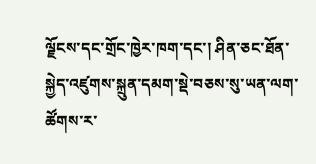ལྗོངས་དང་གྲོང་ཁྱེར་ཁག་དང་། ཤིན་ཅང་ཐོན་སྐྱེད་འཛུགས་སྐྲུན་དམག་སྡེ་བཅས་སུ་ཡན་ལག་ཚོགས་ར་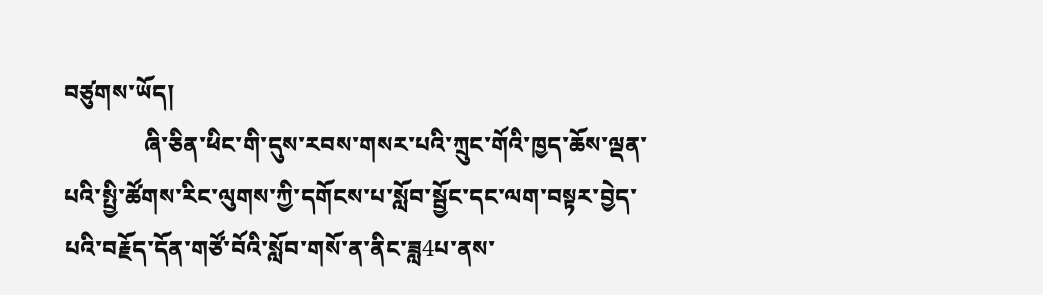བཙུགས་ཡོད།
              ཞི་ཅིན་ཕིང་གི་དུས་རབས་གསར་པའི་ཀྲུང་གོའི་ཁྱད་ཆོས་ལྡན་པའི་སྤྱི་ཚོགས་རིང་ལུགས་ཀྱི་དགོངས་པ་སློབ་སྦྱོང་དང་ལག་བསྟར་བྱེད་པའི་བརྗོད་དོན་གཙོ་བོའི་སློབ་གསོ་ན་ནིང་ཟླ4པ་ནས་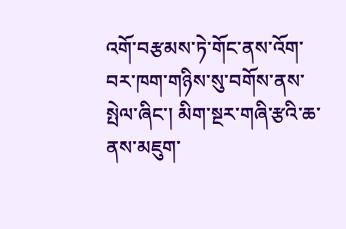འགོ་བརྩམས་ཏེ་གོང་ནས་འོག་བར་ཁག་གཉིས་སུ་བགོས་ནས་སྤེལ་ཞིང་། མིག་སྔར་གཞི་རྩའི་ཆ་ནས་མཇུག་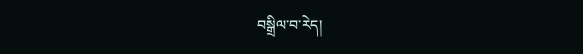བསྒྲིལ་བ་རེད།